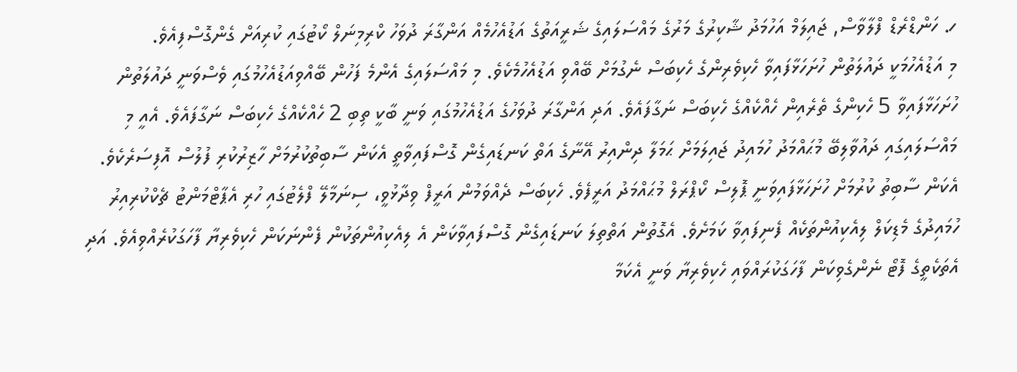ހ. ހަންޑްރެޑް ފްލާވާސް, ޖައިލަމް އަހުމަދު ޝާކިރުގެ މަރުގެ މައްސަލައިގެ ޝަރީއަތުގެ އަޑުއެހުމެއް އަންގާރަ ދުވަހު ކްރިމިނަލް ކޯޓުގައި ކުރިއަށް ގެންގޮސްފިއެވެ.
މި އަޑުއެހުމަކީ ދައުލަތުން ހުށަހަޅާފައިވާ ހެކިވެރިންގެ ހެކިބަސް ނެގުމަށް ބޭއްވި އަޑުއެހުމެކެވެ. މި މައްސަލައިގެ އެންމެ ފަހުން ބޭއްވިއަޑުއެހުމުގައި ވެސްވަނީ ދައުލަތުން ހުށަހަޅާފައިވާ 5 ހެކިންގެ ތެރެއިން ހެއްކެއްގެ ހެކިބަސް ނަގާފައެވެ. އަދި އަންގާރަ ދުވަހުގެ އަޑުއެހުމުގައި ވަނީ ބާކީ ތިބި 2 ހެއްކެއްގެ ހެކިބަސް ނަގާފައެވެ. އެއީ މި މައްސަލައިގައި ދައުވާލިބޭ މުޙައްމަދު ހުމައިދު ޖައިލަމަށް ޙަމަލާ ދިންއިރު އޭނާގެ އަތް ކަނޑައިގެން ގޮސްފައިވާތީ އެކަން ސާބިތުކުރުމަށް ހާޒިރުކުރި ފުލުސް އޮފިސަރެކެވެ.
އެކަން ސާބިތު ކުރުމަށް ހުށަހަޅާފައިވަނީ ޕޮލިސް ކޯޕްރަލް މުޙައްމަދު އަރީފެވެ. ހެކިބަސް ދެއްވަމުން އަރީފް ވިދާޅުވީ، ސިނަމާލޭ ފްލެޓުގައި ހުރި އެޕާޓްމަންޓު ޗެކްކުރިއިރު ހުމައިދުގެ މެޑިކަލް ލިއެކިއުންތަކެއް ފެނިފައިވާ ކަމަށެވެ. އެގޮތުން އަތްތިލަ ކަނޑައިގެން ގޮސްފައިވާކަން އެ ލިއެކިއުންތަކުން ފެންނަކަން ހެކިވެރިޔާ ފާހަގަކުރެއްވިއެވެ. އަދި އެތަކެތީގެ ފޮޓޯ ނެންގެވިކަން ފާހަގަކުރައްވައި ހެކިވެރިޔާ ވަނީ އެކަމާ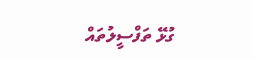ގުޅޭ ތަފްސީލުތައް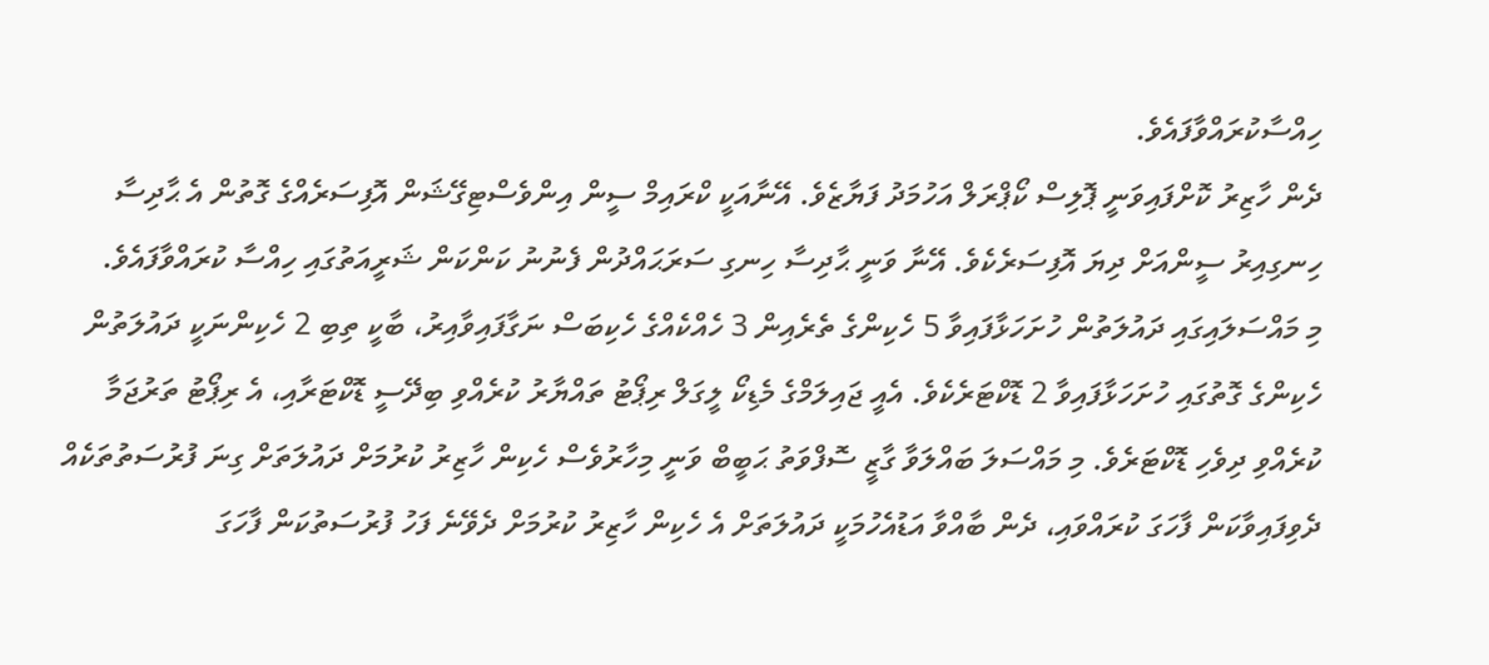ހިއްސާކުރައްވާފައެވެ.
ދެން ހާޒިރު ކޮށްފައިވަނީ ޕޮލިސް ކޯޕްރަލް އަހުމަދު ފަޔާޒެވެ. އޭނާއަކީ ކްރައިމް ސީން އިންވެސްޓިގޭޝަން އޮފިސަރެއްގެ ގޮތުން އެ ޙާދިސާ ހިނގިއިރު ސީންއަށް ދިޔަ އޮފިސަރެކެވެ. އޭނާ ވަނީ ޙާދިސާ ހިނގި ސަރަޙައްދުން ފެނުނު ކަންކަން ޝަރީއަތުގައި ހިއްސާ ކުރައްވާފައެވެ.
މި މައްސަލައިގައި ދައުލަތުން ހުށަހަޅާފައިވާ 5 ހެކިންގެ ތެރެއިން 3 ހެއްކެއްގެ ހެކިބަސް ނަގާފައިވާއިރު، ބާކީ ތިބި 2 ހެކިންނަކީ ދައުލަތުން ހެކިންގެ ގޮތުގައި ހުށަހަޅާފައިވާ 2 ޑޮކްޓަރެކެވެ. އެއީ ޖައިލަމްގެ މެޑިކޯ ލީގަލް ރިޕޯޓު ތައްޔާރު ކުރެއްވި ބިދޭސީ ޑޮކްޓަރާއި، އެ ރިޕޯޓު ތަރުޖަމާ ކުރެއްވި ދިވެހި ޑޮކްޓަރެވެ. މި މައްސަލަ ބައްލަވާ ގާޒީ ސޮފްވަތު ޙަބީބް ވަނީ މިހާރުވެސް ހެކިން ހާޒިރު ކުރުމަށް ދައުލަތަށް ގިނަ ފުރުސަތުތަކެއް ދެވިފައިވާކަން ފާހަގަ ކުރައްވައި، ދެން ބާއްވާ އަޑުއެހުމަކީ ދައުލަތަށް އެ ހެކިން ހާޒިރު ކުރުމަށް ދެވޭނެ ފަހު ފުރުސަތުކަން ފާހަގަ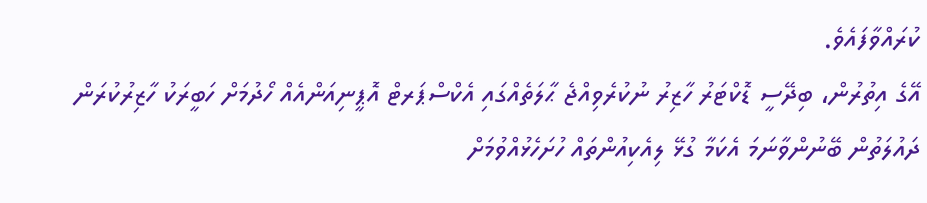ކުރައްވާފައެވެ.
އޭގެ އިތުރުން، ބިދޭސީ ޑޮކްޓަރު ހާޒިރު ނުކުރެވިއްޖެ ޙާލަތެއްގައި އެކްސްޕަރޓް އޮޕީނިއަންއެއް ހޯދުމަށް ހަބީރަކު ހާޒިރުކުރަން ދައުލަތުން ބޭނުންވާނަމަ އެކަމާ ގުޅޭ ލިއެކިއުންތައް ހުށަހެޅުއްވުމަށް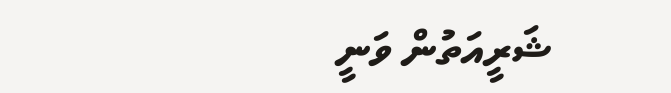ޝަރީއަތުން ވަނީ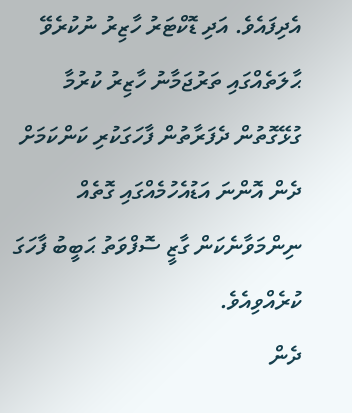އެދިފައެވެ. އަދި ޑޮކްޓަރު ހާޒިރު ނުކުރެވޭ ޙާލަތެއްގައި ތަރުޖަމާނު ހާޒިރު ކުރުމާ ގުޅޭގޮތުން ދެފަރާތުން ފާހަގަކުރި ކަންކަމަށް ދެން އޮންނަ އަޑުއެހުމެއްގައި ގޮތެއް ނިންމަވާނެކަން ގާޒީ ސޮފްވަތު ޙަބީބު ފާހަގަ ކުރެއްވިއެވެ.
ދެން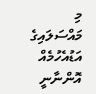މި މައްސަލައިގެ އަޑުއެހުމެއް އޮންނާނީ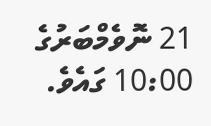21 ނޮވެމްބަރުގެ 10:00 ގައެވެ.